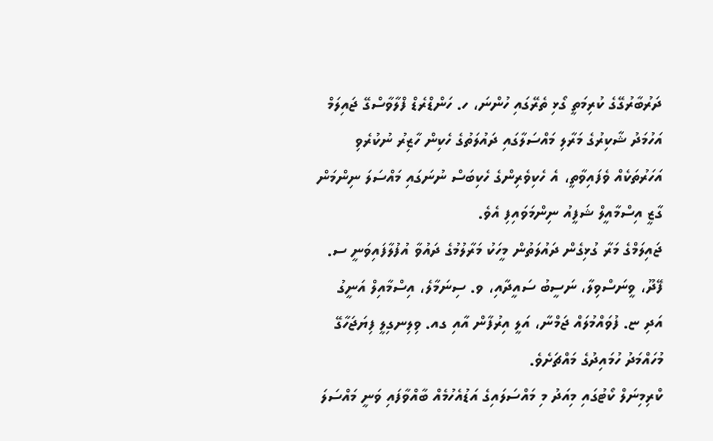ދަރުބާރުގޭގެ ކުރިމަތީ ގޯޅި ތެރޭގައި ހުންނަ، ހ. ހަންޑްރެޑް ފްލާވާސްގޭ ޖައިލަމް އަހުމަދު ޝާކިރުގެ މަރާލި މައްސަލާގައި ދައުލަތުގެ ހެކިން ހާޒިރު ނުކުރެވި އަހަރުތަކެއް ވެފައިވާތީ، އެ ހެކިވެރިންގެ ހެކިބަސް ނުނަގައި މައްސަލަ ނިންމަން ގާޒީ އިސްމާއީލް ޝަފީއު ނިންމަވައިފި އެވެ.
ޖައިލަމްގެ މަރާ ގުޅިގެން ދައުލަތުން މީހަކު މަރާލުމުގެ ދައުވާ އުފުލާފައިވަނީ ސ. ފޭދޫ، ވީނަސްވިލާ، ނަސީބު ސައީދާއި، ވ. ސިނަމާލެ، އިސްމާއިލް އަނީގު އަދި ޏ. ފުވައްމުލައް ޖަމްނާ، އަލީ އިރުފާން އާއި ގއ. ވިލިނގިލީ ފިޔަޖަހާގޭ މުހައްމަދު ހުމައިދުގެ މައްޗަށެވެ.
ކްރިމިނަލް ކޯޓުގައި މިއަދު މި މައްސަލައިގެ އަޑުއެހުމެއް ބާއްވާފައި ވަނީ މައްސަލަ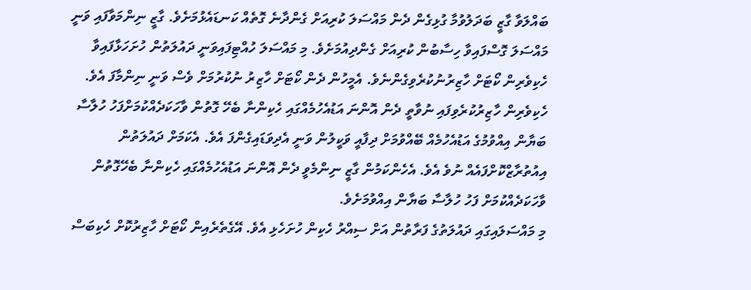ބައްލަވާ ގާޒީ ބަދަލުވުމާ ގުޅިގެން ދެން މައްސަލަ ކުރިއަށް ގެންދާނެ ގޮތެއް ކަނޑައެޅުމަށެވެ. ގާޒީ ނިންމަވާފައި ވަނީ މައްސަލަ ގޮސްފައިވާ ހިސާބުން ކުރިއަށް ގެންދިއުމަށެވެ. މި މައްސަލަ ހުއްޓިފައިވަނީ ދައުލަތުން ހުށަހަޅާފައިވާ ހެކިވެރިން ކޯޓަށް ހާޒިރުނުކުރެވިގެންނެވެ. އެމީހުން ދެން ކޯޓަށް ހާޒިރު ނުކުރުމަށް ވެސް ވަނީ ނިންމާފަ އެވެ.
ހެކިވެރިން ހާޒިރުކުރެވިފައި ނުވާތީ ދެން އޮންނަ އަޑުއެހުމެއްގައި ހެކިންނާ ބެހޭ ގޮތުން ވާހަކަދެއްކުމަށްފަހު ހުލާސާ ބަޔާން އިއްވުމުގެ އަޑުއެހުމެއް ބޭއްވުމަށް ދިފާއީ ވަކީލުން ވަނީ އެދިވަޑައިގެންފަ އެވެ. އެކަމަށް ދައުލަތުން އިއުތުރާޒްކޮށްފައެއް ނުވެ އެވެ. އެހެންކަމުން ގާޒީ ނިންމެވީ ދެން އޮންނަ އަޑުއެހުމެއްގައި ހެކިންނާ ބެހޭގޮތުން ވާހަކަދެއްކުމަށް ފަހު ހުލާސާ ބަޔާން އިއްވުމަށެވެ.
މި މައްސަލައިގައި ދައުލަތުގެ ފަރާތުން އަށް ސިއްރު ހެކިން ހުށަހެޅި އެވެ. އޭގެތެރެއިން ކޯޓަށް ހާޒިރުކޮށް ހެކިބަސް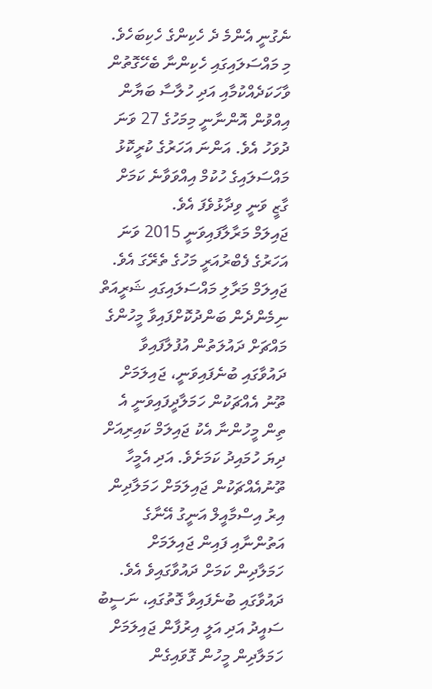ނެގުނީ އެންމެ ދެ ހެކިންގެ ހެކިބަހެވެ.
މި މައްސަލައިގައި ހެކިންނާ ބެހޭގޮތުން ވާހަކަދެއްކުމާއި އަދި ހުލާސާ ބަޔާން އިއްވުން އޮންނާނީ މިމަހުގެ 27 ވަނަ ދުވަހު އެވެ. އަންނަ އަހަރުގެ ކުރީކޮޅު މައްސަލައިގެ ހުކުމް އިއްވަވާނެ ކަމަށް ގާޒީ ވަނީ ވިދާޅުވެފަ އެވެ.
ޖައިލަމް މަރާލާފައިވަނީ 2015 ވަނަ އަހަރުގެ ފެބްރުއަރީ މަހުގެ ތެރޭގަ އެވެ. ޖައިލަމް މަރާލި މައްސަލައިގައި ޝަރީއަތް ނިމެންދެން ބަންދުކޮށްފައިވާ މީހުންގެ މައްޗަށް ދައުލަތުން އުފުލާފައިވާ ދައުވާގައި ބުނެފައިވަނީ، ޖައިލަމަށް ތޫނު އެއްޗަކުން ހަމަލާދީފައިވަނީ އެ ތިން މީހުންނާ އެކު ޖައިލަމް ކައިރިއަށް ދިޔަ ހުމައިދު ކަމަށެވެ. އަދި އެމީހާ ތޫނުއެއްޗަކުން ޖައިލަމަށް ހަމަލާދިން އިރު އިސްމާއީލް އަނީގު އޭނާގެ އަތުންނާއި ފައިން ޖައިލަމަށް ހަމަލާދިން ކަމަށް ދައުވާގައިވެ އެވެ.
ދައުވާގައި ބުނެފައިވާ ގޮތުގައި، ނަސީބު ސައީދު އަދި އަލީ އިރުފާން ޖައިލަމަށް ހަމަލާދިން މީހުން ގޮވައިގެން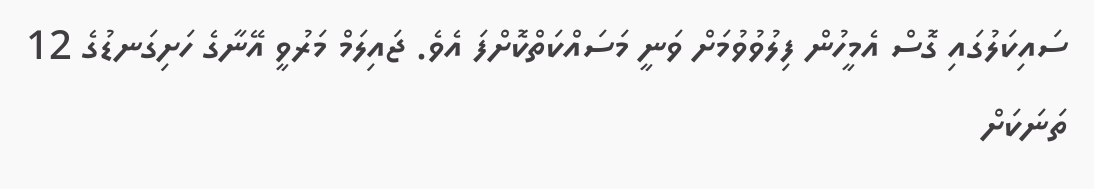ސައިކަލުގައި ގޮސް އެމީހުން ފިލުވުވުމަށް ވަނީ މަސައްކަތްކޮށްފަ އެވެ. ޖައިލަމް މަރުވީ އޭނާގެ ހަށިގަނޑުގެ 12 ތަނަކަށް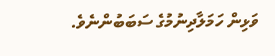ވަޅިން ހަމަލާދިނުމުގެ ސަބަބުންނެވެ.